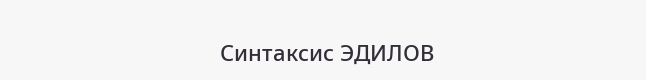Синтаксис ЭДИЛОВ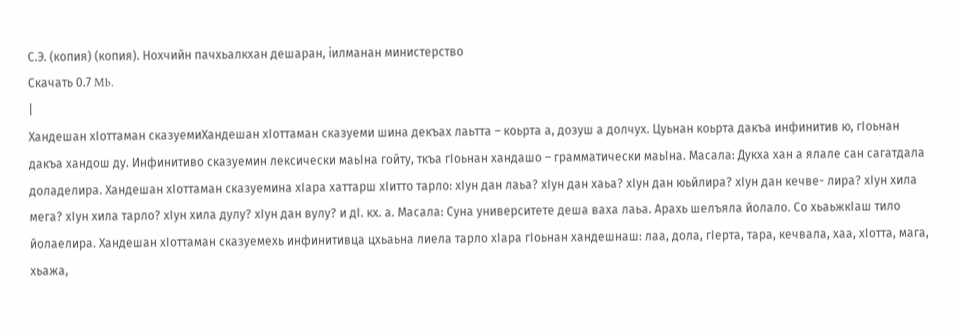С.Э. (копия) (копия). Нохчийн пачхьалкхан дешаран, iилманан министерство
Скачать 0.7 Mb.
|
Хандешан хIоттаман сказуемиХандешан хIоттаман сказуеми шина декъах лаьтта – коьрта а, дозуш а долчух. Цуьнан коьрта дакъа инфинитив ю, гIоьнан дакъа хандош ду. Инфинитиво сказуемин лексически маьIна гойту, ткъа гIоьнан хандашо – грамматически маьIна. Масала: Дукха хан а ялале сан сагатдала доладелира. Хандешан хIоттаман сказуемина хIара хаттарш хIитто тарло: хIун дан лаьа? хIун дан хаьа? хIун дан юьйлира? хIун дан кечве- лира? хIун хила мега? хIун хила тарло? хIун хила дулу? хIун дан вулу? и дI. кх. а. Масала: Суна университете деша ваха лаьа. Арахь шелъяла йолало. Со хьаьжкIаш тило йолаелира. Хандешан хIоттаман сказуемехь инфинитивца цхьаьна лиела тарло хIара гIоьнан хандешнаш: лаа, дола, гIерта, тара, кечвала, хаа, хIотта, мага, хьажа,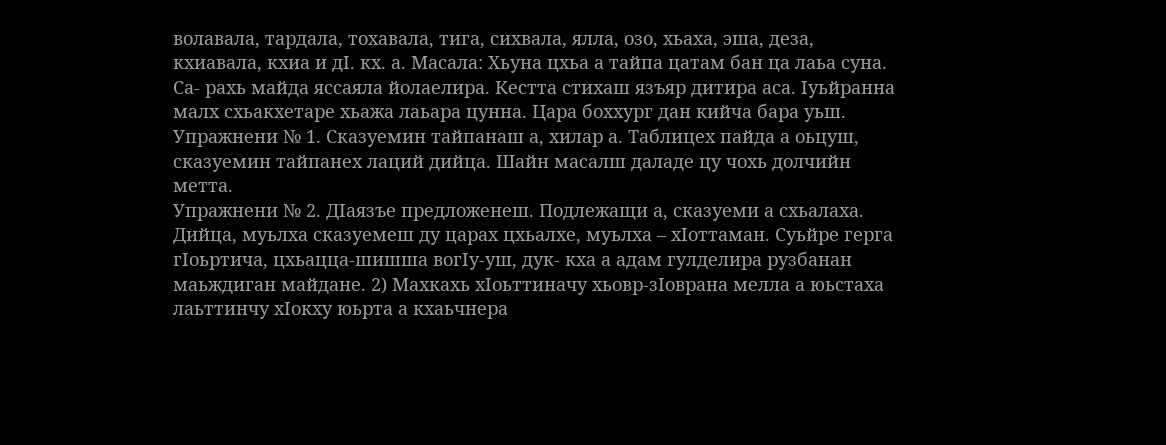волавала, тардала, тохавала, тига, сихвала, ялла, озо, хьаха, эша, деза, кхиавала, кхиа и дI. кх. а. Масала: Хьуна цхьа а тайпа цатам бан ца лаьа суна. Са- рахь майда яссаяла йолаелира. Кестта стихаш язъяр дитира аса. Iуьйранна малх схьакхетаре хьажа лаьара цунна. Цара боххург дан кийча бара уьш. Упражнени № 1. Сказуемин тайпанаш а, хилар а. Таблицех пайда а оьцуш, сказуемин тайпанех лаций дийца. Шайн масалш даладе цу чохь долчийн метта.
Упражнени № 2. ДIаязъе предложенеш. Подлежащи а, сказуеми а схьалаха. Дийца, муьлха сказуемеш ду царах цхьалхе, муьлха – хIоттаман. Суьйре герга гIоьртича, цхьацца-шишша вогIу-уш, дук- кха а адам гулделира рузбанан маьждиган майдане. 2) Махкахь хIоьттиначу хьовр-зIоврана мелла а юьстаха лаьттинчу хIокху юьрта а кхаьчнера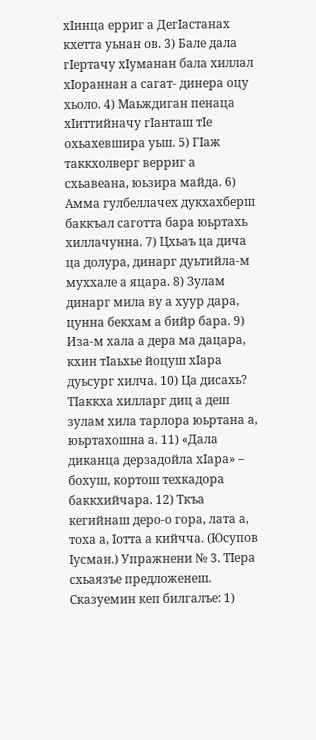хIинца ерриг а ДегIастанах кхетта уьнан ов. 3) Бале дала гIертачу хIуманан бала хиллал хIораннан а сагат- динера оцу хьоло. 4) Маьждиган пенаца хIиттийначу гIанташ тIе охьахевшира уьш. 5) ГIаж таккхолверг верриг а схьавеана, юьзира майда. 6) Амма гулбеллачех дукхахберш баккъал саготта бара юьртахь хиллачунна. 7) Цхьаъ ца дича ца долура, динарг дуьтийла-м муххале а яцара. 8) Зулам динарг мила ву а хуур дара, цунна бекхам а бийр бара. 9) Иза-м хала а дера ма дацара, кхин тIаьхье йоцуш хIара дуьсург хилча. 10) Ца дисахь? ТIаккха хилларг диц а деш зулам хила тарлора юьртана а, юьртахошна а. 11) «Дала диканца дерзадойла хIара» – бохуш, кортош техкадора баккхийчара. 12) Ткъа кегийнаш деро-о гора, лата а, тоха а, Iотта а кийчча. (Юсупов Iусман.) Упражнени № 3. ТIера схьаязъе предложенеш. Сказуемин кеп билгалъе: 1)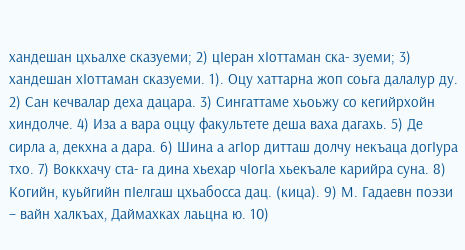хандешан цхьалхе сказуеми; 2) цIеран хIоттаман ска- зуеми; 3) хандешан хIоттаман сказуеми. 1). Оцу хаттарна жоп соьга далалур ду. 2) Сан кечвалар деха дацара. 3) Сингаттаме хьоьжу со кегийрхойн хиндолче. 4) Иза а вара оццу факультете деша ваха дагахь. 5) Де сирла а, декхна а дара. 6) Шина а агIор дитташ долчу некъаца догIура тхо. 7) Воккхачу ста- га дина хьехар чIогIа хьекъале карийра суна. 8) Когийн, куьйгийн пIелгаш цхьабосса дац. (кица). 9) М. Гадаевн поэзи – вайн халкъах, Даймахках лаьцна ю. 10)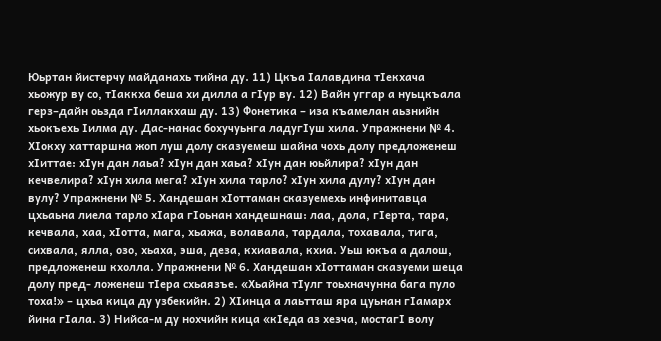Юьртан йистерчу майданахь тийна ду. 11) Цкъа Iалавдина тIекхача хьожур ву со, тIаккха беша хи дилла а гIур ву. 12) Вайн уггар а нуьцкъала герз–дайн оьзда гIиллакхаш ду. 13) Фонетика – иза къамелан аьзнийн хьокъехь Iилма ду. Дас-нанас бохучуьнга ладугIуш хила. Упражнени № 4. ХIокху хаттаршна жоп луш долу сказуемеш шайна чохь долу предложенеш хIиттае: хIун дан лаьа? хIун дан хаьа? хIун дан юьйлира? хIун дан кечвелира? хIун хила мега? хIун хила тарло? хIун хила дулу? хIун дан вулу? Упражнени № 5. Хандешан хIоттаман сказуемехь инфинитавца цхьаьна лиела тарло хIара гIоьнан хандешнаш: лаа, дола, гIерта, тара, кечвала, хаа, хIотта, мага, хьажа, волавала, тардала, тохавала, тига, сихвала, ялла, озо, хьаха, эша, деза, кхиавала, кхиа. Уьш юкъа а далош, предложенеш кхолла. Упражнени № 6. Хандешан хIоттаман сказуеми шеца долу пред- ложенеш тIера схьаязъе. «Хьайна тIулг тоьхначунна бага пуло тоха!» – цхьа кица ду узбекийн. 2) ХIинца а лаьтташ яра цуьнан гIамарх йина гIала. 3) Нийса-м ду нохчийн кица «кIеда аз хезча, мостагI волу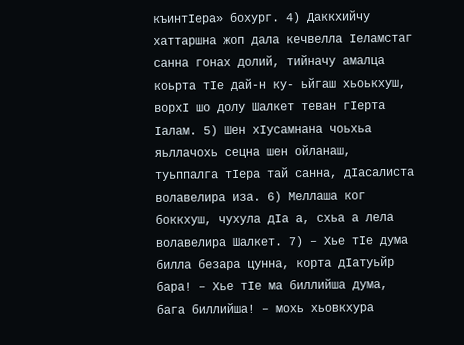къинтIера» бохург. 4) Даккхийчу хаттаршна жоп дала кечвелла Iеламстаг санна гонах долий, тийначу амалца коьрта тIе дай-н ку- ьйгаш хьоькхуш, ворхI шо долу Шалкет теван гIерта Iалам. 5) Шен хIусамнана чоьхьа яьллачохь сецна шен ойланаш, туьппалга тIера тай санна, дIасалиста волавелира иза. 6) Меллаша ког боккхуш, чухула дIа а, схьа а лела волавелира Шалкет. 7) – Хье тIе дума билла безара цунна, корта дIатуьйр бара! – Хье тIе ма биллийша дума, бага биллийша! – мохь хьовкхура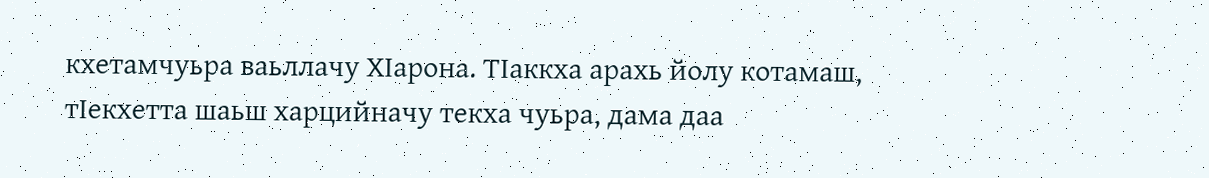кхетамчуьра ваьллачу ХIарона. ТIаккха арахь йолу котамаш, тIекхетта шаьш харцийначу текха чуьра, дама даа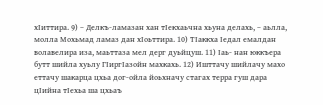хIиттира. 9) – Делкъ-ламазан хан тIекхаьчна хьуна делахь, – аьлла, молла Мохьмад ламаз дан хIоьттира. 10) ТIаккха Iедал емалдан волавелира иза, маьттаза мел дерг дуьйцуш. 11) Iаь- нан юккъера бутт шийла хуьлу ГIиргIазойн махкахь. 12) Ишттачу шийлачу махо еттачу шакарца цхьа дог-ойла йоьхначу стагах терра гуш дара цIийна тIехьа ша цхьаъ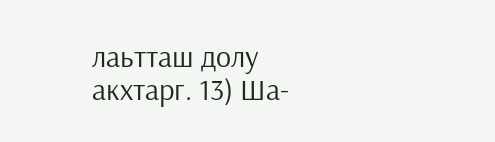лаьтташ долу акхтарг. 13) Ша-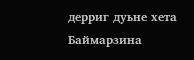дерриг дуьне хета Баймарзина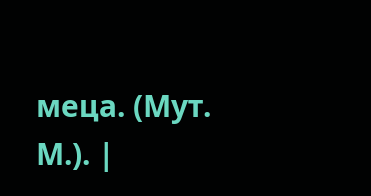меца. (Мут. М.). |